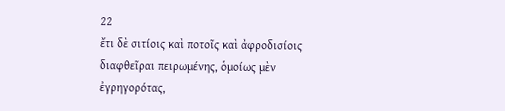22
ἔτι δὲ σιτίοις καὶ ποτοῖς καὶ ἀφροδισίοις διαφθεῖραι πειρωμένης, ὁμοίως μὲν ἐγρηγορότας,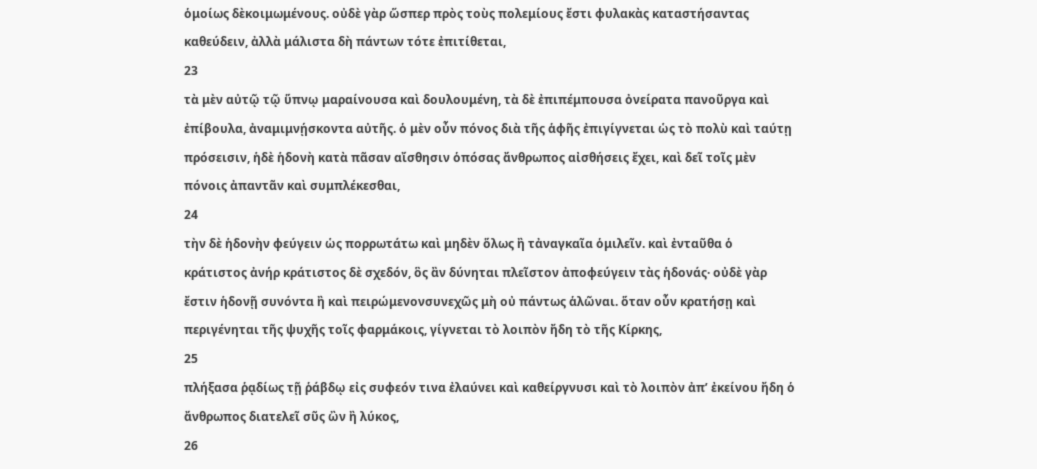ὁμοίως δὲκοιμωμένους. οὐδὲ γὰρ ὥσπερ πρὸς τοὺς πολεμίους ἔστι φυλακὰς καταστήσαντας καθεύδειν, ἀλλὰ μάλιστα δὴ πάντων τότε ἐπιτίθεται,
23
τὰ μὲν αὐτῷ τῷ ὕπνῳ μαραίνουσα καὶ δουλουμένη, τὰ δὲ ἐπιπέμπουσα ὀνείρατα πανοῦργα καὶ ἐπίβουλα, ἀναμιμνῄσκοντα αὐτῆς. ὁ μὲν οὖν πόνος διὰ τῆς ἁφῆς ἐπιγίγνεται ὡς τὸ πολὺ καὶ ταύτῃ πρόσεισιν, ἡδὲ ἡδονὴ κατὰ πᾶσαν αἴσθησιν ὁπόσας ἄνθρωπος αἰσθήσεις ἔχει, καὶ δεῖ τοῖς μὲν πόνοις ἀπαντᾶν καὶ συμπλέκεσθαι,
24
τὴν δὲ ἡδονὴν φεύγειν ὡς πορρωτάτω καὶ μηδὲν ὅλως ἢ τἀναγκαῖα ὁμιλεῖν. καὶ ἐνταῦθα ὁ κράτιστος ἀνήρ κράτιστος δὲ σχεδόν, ὃς ἂν δύνηται πλεῖστον ἀποφεύγειν τὰς ἡδονάς· οὐδὲ γὰρ ἔστιν ἡδονῇ συνόντα ἢ καὶ πειρώμενονσυνεχῶς μὴ οὐ πάντως ἁλῶναι. ὅταν οὖν κρατήσῃ καὶ περιγένηται τῆς ψυχῆς τοῖς φαρμάκοις, γίγνεται τὸ λοιπὸν ἤδη τὸ τῆς Κίρκης,
25
πλήξασα ῥᾳδίως τῇ ῥάβδῳ εἰς συφεόν τινα ἐλαύνει καὶ καθείργνυσι καὶ τὸ λοιπὸν ἀπʼ ἐκείνου ἤδη ὁ ἄνθρωπος διατελεῖ σῦς ὢν ἢ λύκος,
26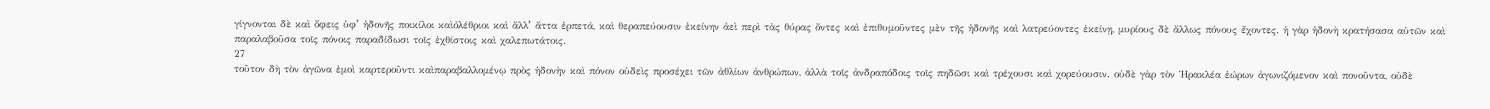γίγνονται δὲ καὶ ὄφεις ὑφʼ ἡδονῆς ποικίλοι καὶὀλέθριοι καὶ ἄλλʼ ἄττα ἑρπετά, καὶ θεραπεύουσιν ἐκείνην ἀεὶ περὶ τὰς θύρας ὄντες καὶ ἐπιθυμοῦντες μὲν τῆς ἡδονῆς καὶ λατρεύοντες ἐκείνῃ, μυρίους δὲ ἄλλως πόνους ἔχοντες. ἡ γὰρ ἡδονὴ κρατήσασα αὐτῶν καὶ παραλαβοῦσα τοῖς πόνοις παραδίδωσι τοῖς ἐχθίστοις καὶ χαλεπωτάτοις.
27
τοῦτον δὴ τὸν ἀγῶνα ἐμοὶ καρτεροῦντι καὶπαραβαλλομένῳ πρὸς ἡδονὴν καὶ πόνον οὐδεὶς προσέχει τῶν ἀθλίων ἀνθρώπων, ἀλλὰ τοῖς ἀνδραπόδοις τοῖς πηδῶσι καὶ τρέχουσι καὶ χορεύουσιν. οὐδὲ γὰρ τὸν Ἡρακλέα ἑώρων ἀγωνιζόμενον καὶ πονοῦντα, οὐδὲ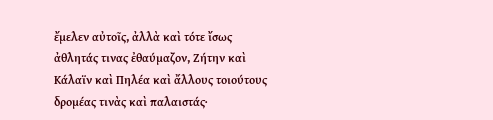ἔμελεν αὐτοῖς, ἀλλὰ καὶ τότε ἴσως ἀθλητάς τινας ἐθαύμαζον, Ζήτην καὶ Κάλαϊν καὶ Πηλέα καὶ ἄλλους τοιούτους δρομέας τινὰς καὶ παλαιστάς·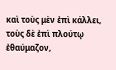καὶ τοὺς μὲν ἐπὶ κάλλει, τοὺς δὲ ἐπὶ πλούτῳ ἐθαύμαζον,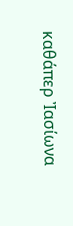καθάπερ Ἰασίωνα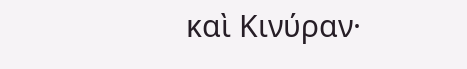καὶ Κινύραν·